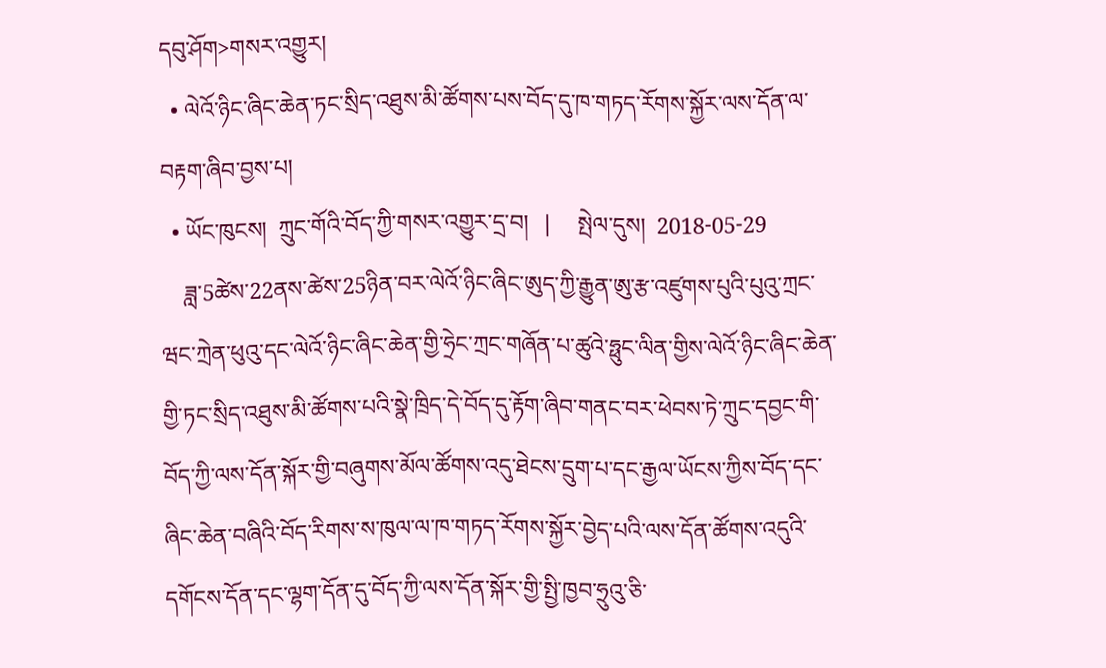དབུ་ཤོག>གསར་འགྱུར།
  • ལེའོ་ཉིང་ཞིང་ཆེན་ཏང་སྲིད་འཐུས་མི་ཚོགས་པས་བོད་དུ་ཁ་གཏད་རོགས་སྐྱོར་ལས་དོན་ལ་བརྟག་ཞིབ་བྱས་པ།
  • ཡོང་ཁུངས།  ཀྲུང་གོའི་བོད་ཀྱི་གསར་འགྱུར་དྲ་བ།   |     སྤེལ་དུས།  2018-05-29
    ཟླ་5ཚེས་22ནས་ཚེས་25ཉིན་བར་ལེའོ་ཉིང་ཞིང་ཨུད་ཀྱི་རྒྱུན་ཨུ་རྩ་འཛུགས་པུའི་པུའུ་ཀྲང་ཝང་ཀྲེན་ཕུའུ་དང་ལེའོ་ཉིང་ཞིང་ཆེན་གྱི་ཧྲེང་ཀྲང་གཞོན་པ་ཚུའེ་ཧྥུང་ལིན་གྱིས་ལེའོ་ཉིང་ཞིང་ཆེན་གྱི་ཏང་སྲིད་འཐུས་མི་ཚོགས་པའི་སྣེ་ཁྲིད་དེ་བོད་དུ་རྟོག་ཞིབ་གནང་བར་ཕེབས་ཏེ་ཀྲུང་དབྱང་གི་བོད་ཀྱི་ལས་དོན་སྐོར་གྱི་བཞུགས་མོལ་ཚོགས་འདུ་ཐེངས་དྲུག་པ་དང་རྒྱལ་ཡོངས་ཀྱིས་བོད་དང་ཞིང་ཆེན་བཞིའི་བོད་རིགས་ས་ཁུལ་ལ་ཁ་གཏད་རོགས་སྐྱོར་བྱེད་པའི་ལས་དོན་ཚོགས་འདུའི་དགོངས་དོན་དང་ལྷག་དོན་དུ་བོད་ཀྱི་ལས་དོན་སྐོར་གྱི་སྤྱི་ཁྱབ་ཧྲུའུ་ཅི་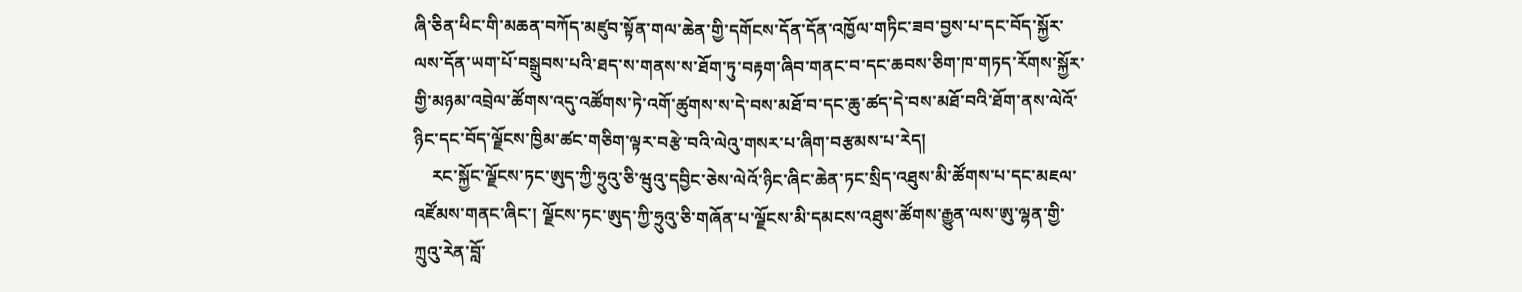ཞི་ཅིན་ཕིང་གི་མཆན་བཀོད་མཛུབ་སྟོན་གལ་ཆེན་གྱི་དགོངས་དོན་དོན་འཁྱོལ་གཏིང་ཟབ་བྱས་པ་དང་བོད་སྐྱོར་ལས་དོན་ཡག་པོ་བསྒྲུབས་པའི་ཐད་ས་གནས་ས་ཐོག་ཏུ་བརྟག་ཞིབ་གནང་བ་དང་ཆབས་ཅིག་ཁ་གཏད་རོགས་སྐྱོར་གྱི་མཉམ་འབྲེལ་ཚོགས་འདུ་འཚོགས་ཏེ་འགོ་ཚུགས་ས་དེ་བས་མཐོ་བ་དང་ཆུ་ཚད་དེ་བས་མཐོ་བའི་ཐོག་ནས་ལེའོ་ཉིང་དང་བོད་ལྗོངས་ཁྱིམ་ཚང་གཅིག་ལྟར་བརྩེ་བའི་ལེའུ་གསར་པ་ཞིག་བརྩམས་པ་རེད།
    རང་སྐྱོང་ལྗོངས་ཏང་ཨུད་ཀྱི་ཧྲུའུ་ཅི་ཝུའུ་དབྱིང་ཅེས་ལེའོ་ཉིང་ཞིང་ཆེན་ཏང་སྲིད་འཐུས་མི་ཚོགས་པ་དང་མཇལ་འཛོམས་གནང་ཞིང་། ལྗོངས་ཏང་ཨུད་ཀྱི་ཧྲུའུ་ཅི་གཞོན་པ་ལྗོངས་མི་དམངས་འཐུས་ཚོགས་རྒྱུན་ལས་ཨུ་ལྷན་གྱི་ཀྲུའུ་རེན་བློ་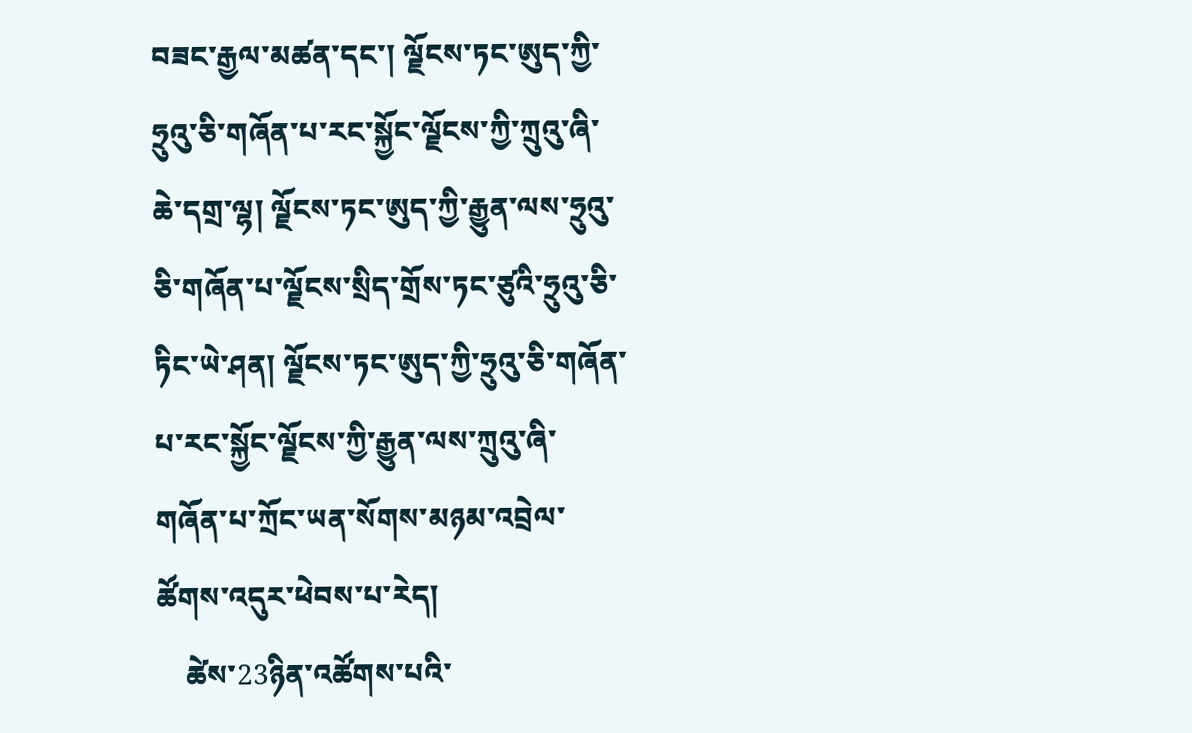བཟང་རྒྱལ་མཚན་དང་། ལྗོངས་ཏང་ཨུད་ཀྱི་ཧྲུའུ་ཅི་གཞོན་པ་རང་སྐྱོང་ལྗོངས་ཀྱི་ཀྲུའུ་ཞི་ཆེ་དགྲ་ལྷ། ལྗོངས་ཏང་ཨུད་ཀྱི་རྒྱུན་ལས་ཧྲུའུ་ཅི་གཞོན་པ་ལྗོངས་སྲིད་གྲོས་ཏང་ཙུའི་ཧྲུའུ་ཅི་ཏིང་ཡེ་ཤན། ལྗོངས་ཏང་ཨུད་ཀྱི་ཧྲུའུ་ཅི་གཞོན་པ་རང་སྐྱོང་ལྗོངས་ཀྱི་རྒྱུན་ལས་ཀྲུའུ་ཞི་གཞོན་པ་ཀྲོང་ཡན་སོགས་མཉམ་འབྲེལ་ཚོགས་འདུར་ཕེབས་པ་རེད།
    ཚེས་23ཉིན་འཚོགས་པའི་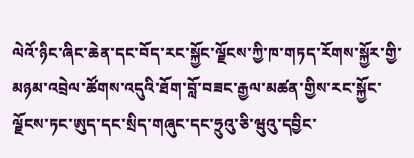ལེའོ་ཉིང་ཞིང་ཆེན་དང་བོད་རང་སྐྱོང་ལྗོངས་ཀྱི་ཁ་གཏད་རོགས་སྐྱོར་གྱི་མཉམ་འབྲེལ་ཚོགས་འདུའི་ཐོག་བློ་བཟང་རྒྱལ་མཚན་གྱིས་རང་སྐྱོང་ལྗོངས་ཏང་ཨུད་དང་སྲིད་གཞུང་དང་ཧྲུའུ་ཅི་ཝུའུ་དབྱིང་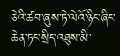ཅེའི་ཚབ་ཞུས་ཏེ་ལེའོ་ཉིང་ཞིང་ཆེན་ཏང་སྲིད་འཐུས་མི་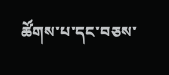ཚོགས་པ་དང་བཅས་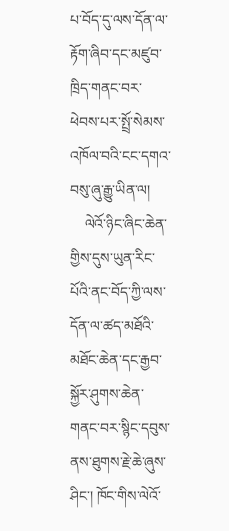པ་བོད་དུ་ལས་དོན་ལ་རྟོག་ཞིབ་དང་མཛུབ་ཁྲིད་གནང་བར་ཕེབས་པར་སྤྲོ་སེམས་འཁོལ་བའི་ངང་དགའ་བསུ་ཞུ་རྒྱུ་ཡིན་ལ།
    ལེའོ་ཉིང་ཞིང་ཆེན་གྱིས་དུས་ཡུན་རིང་པོའི་ནང་བོད་ཀྱི་ལས་དོན་ལ་ཚད་མཐོའི་མཐོང་ཆེན་དང་རྒྱབ་སྐྱོར་ཤུགས་ཆེན་གནང་བར་སྙིང་དབུས་ནས་ཐུགས་རྗེ་ཆེ་ཞུས་ཤིང་། ཁོང་གིས་ལེའོ་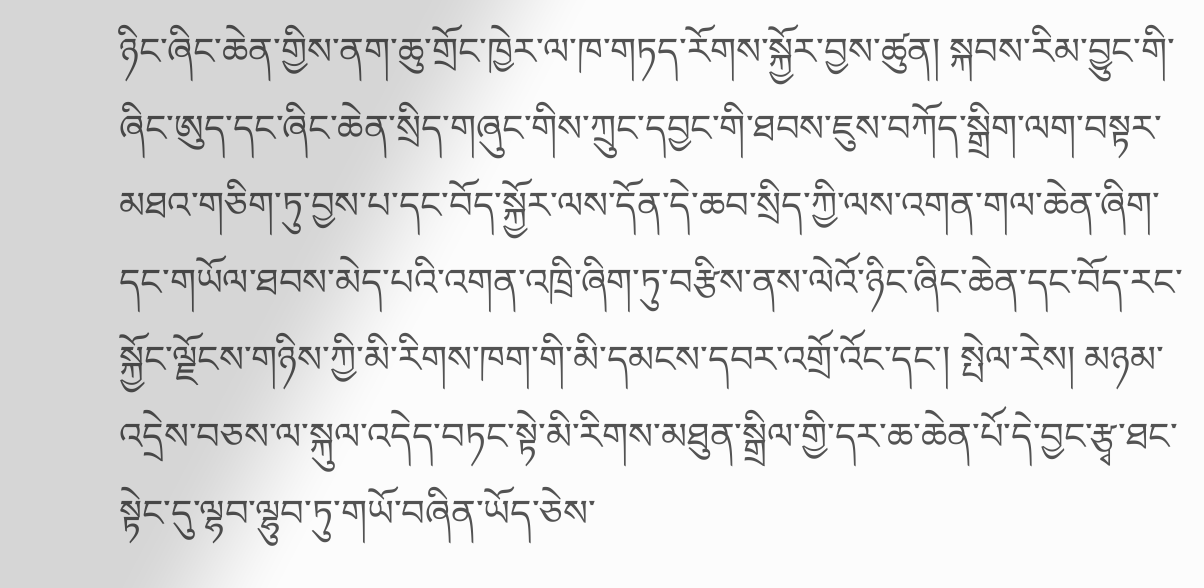ཉིང་ཞིང་ཆེན་གྱིས་ནག་ཆུ་གྲོང་ཁྱེར་ལ་ཁ་གཏད་རོགས་སྐྱོར་བྱས་ཚུན། སྐབས་རིམ་བྱུང་གི་ཞིང་ཨུད་དང་ཞིང་ཆེན་སྲིད་གཞུང་གིས་ཀྲུང་དབྱང་གི་ཐབས་ཇུས་བཀོད་སྒྲིག་ལག་བསྟར་མཐའ་གཅིག་ཏུ་བྱས་པ་དང་བོད་སྐྱོར་ལས་དོན་དེ་ཆབ་སྲིད་ཀྱི་ལས་འགན་གལ་ཆེན་ཞིག་དང་གཡོལ་ཐབས་མེད་པའི་འགན་འཁྲི་ཞིག་ཏུ་བརྩིས་ནས་ལེའོ་ཉིང་ཞིང་ཆེན་དང་བོད་རང་སྐྱོང་ལྗོངས་གཉིས་ཀྱི་མི་རིགས་ཁག་གི་མི་དམངས་དབར་འགྲོ་འོང་དང་། སྤེལ་རེས། མཉམ་འདྲེས་བཅས་ལ་སྐུལ་འདེད་བཏང་སྟེ་མི་རིགས་མཐུན་སྒྲིལ་གྱི་དར་ཆ་ཆེན་པོ་དེ་བྱང་རྩྭ་ཐང་སྟེང་དུ་ལྷབ་ལྷུབ་ཏུ་གཡོ་བཞིན་ཡོད་ཅེས་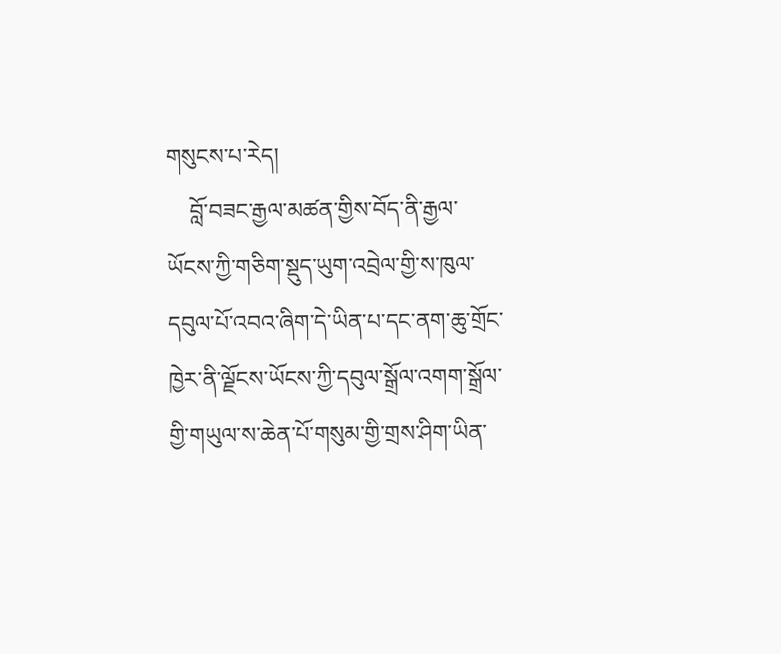གསུངས་པ་རེད།
    བློ་བཟང་རྒྱལ་མཚན་གྱིས་བོད་ནི་རྒྱལ་ཡོངས་ཀྱི་གཅིག་སྡུད་ཡུག་འབྲེལ་གྱི་ས་ཁུལ་དབུལ་པོ་འབའ་ཞིག་དེ་ཡིན་པ་དང་ནག་ཆུ་གྲོང་ཁྱེར་ནི་ལྗོངས་ཡོངས་ཀྱི་དབུལ་སྒྲོལ་འགག་སྒྲོལ་གྱི་གཡུལ་ས་ཆེན་པོ་གསུམ་གྱི་གྲས་ཤིག་ཡིན་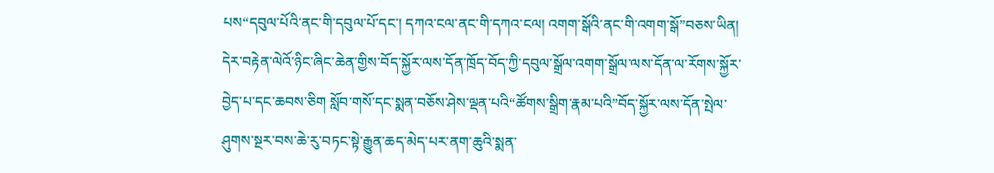པས“དབུལ་པོའི་ནང་གི་དབུལ་པོ་དང་། དཀའ་ངལ་ནང་གི་དཀའ་ངལ། འགག་སྒོའི་ནང་གི་འགག་སྒོ”བཅས་ཡིན། དེར་བརྟེན་ལེའོ་ཉིང་ཞིང་ཆེན་གྱིས་བོད་སྐྱོར་ལས་དོན་ཁྲོད་བོད་ཀྱི་དབུལ་སྒྲོལ་འགག་སྒྲོལ་ལས་དོན་ལ་རོགས་སྐྱོར་བྱེད་པ་དང་ཆབས་ཅིག སློབ་གསོ་དང་སྨན་བཅོས་ཤེས་ལྡན་པའི“ཚོགས་སྒྲིག་རྣམ་པའི”བོད་སྐྱོར་ལས་དོན་སྤེལ་ཤུགས་སྔར་བས་ཆེ་རུ་བཏང་སྟེ་རྒྱུན་ཆད་མེད་པར་ནག་ཆུའི་སྨན་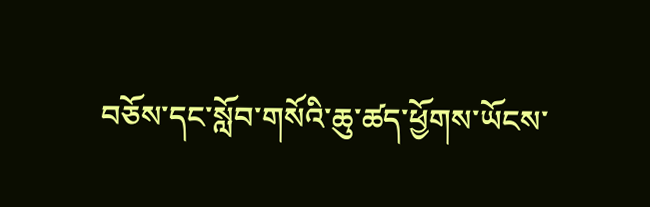བཅོས་དང་སློབ་གསོའི་ཆུ་ཚད་ཕྱོགས་ཡོངས་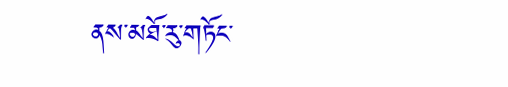ནས་མཐོ་རུ་གཏོང་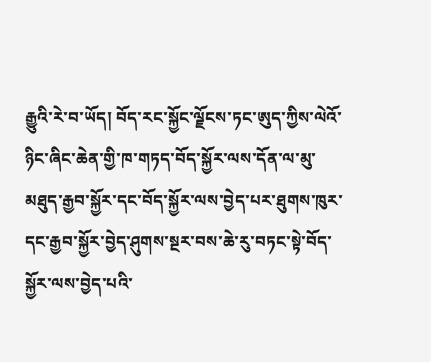རྒྱུའི་རེ་བ་ཡོད། བོད་རང་སྐྱོང་ལྗོངས་ཏང་ཨུད་ཀྱིས་ལེའོ་ཉིང་ཞིང་ཆེན་གྱི་ཁ་གཏད་བོད་སྐྱོར་ལས་དོན་ལ་མུ་མཐུད་རྒྱབ་སྐྱོར་དང་བོད་སྐྱོར་ལས་བྱེད་པར་ཐུགས་ཁུར་དང་རྒྱབ་སྐྱོར་བྱེད་ཤུགས་སྔར་བས་ཆེ་རུ་བཏང་སྟེ་བོད་སྐྱོར་ལས་བྱེད་པའི་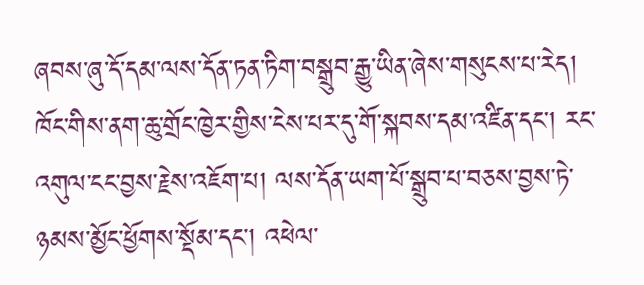ཞབས་ཞུ་དོ་དམ་ལས་དོན་ཏན་ཏིག་བསྒྲུབ་རྒྱུ་ཡིན་ཞེས་གསུངས་པ་རེད། ཁོང་གིས་ནག་ཆུ་གྲོང་ཁྱེར་གྱིས་ངེས་པར་དུ་གོ་སྐབས་དམ་འཛིན་དང་། རང་འགུལ་ངང་བྱས་རྗེས་འཇོག་པ། ལས་དོན་ཡག་པོ་སྒྲུབ་པ་བཅས་བྱས་ཏེ་ཉམས་མྱོང་ཕྱོགས་སྡོམ་དང་། འཕེལ་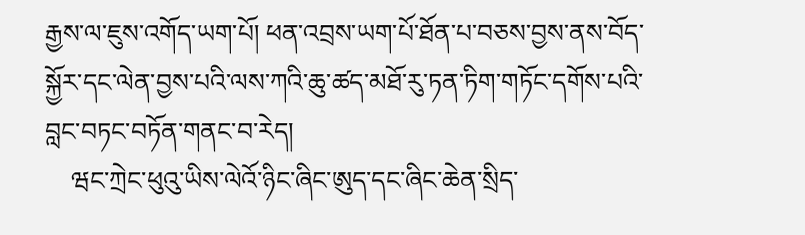རྒྱས་ལ་ཇུས་འགོད་ཡག་པོ། ཕན་འབྲས་ཡག་པོ་ཐོན་པ་བཅས་བྱས་ནས་བོད་སྐྱོར་དང་ལེན་བྱས་པའི་ལས་ཀའི་ཆུ་ཚད་མཐོ་རུ་ཏན་ཏིག་གཏོང་དགོས་པའི་བླང་བཏང་བཏོན་གནང་བ་རེད།
    ཝང་ཀྲེང་ཕུའུ་ཡིས་ལེའོ་ཉིང་ཞིང་ཨུད་དང་ཞིང་ཆེན་སྲིད་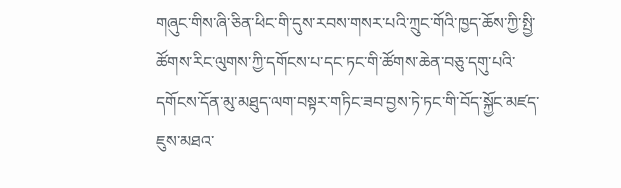གཞུང་གིས་ཞི་ཅིན་ཕིང་གི་དུས་རབས་གསར་པའི་ཀྲུང་གོའི་ཁྱད་ཆོས་ཀྱི་སྤྱི་ཚོགས་རིང་ལུགས་ཀྱི་དགོངས་པ་དང་ཏང་གི་ཚོགས་ཆེན་བཅུ་དགུ་པའི་དགོངས་དོན་མུ་མཐུད་ལག་བསྟར་གཏིང་ཟབ་བྱས་ཏེ་ཏང་གི་བོད་སྐྱོང་མཛད་ཇུས་མཐའ་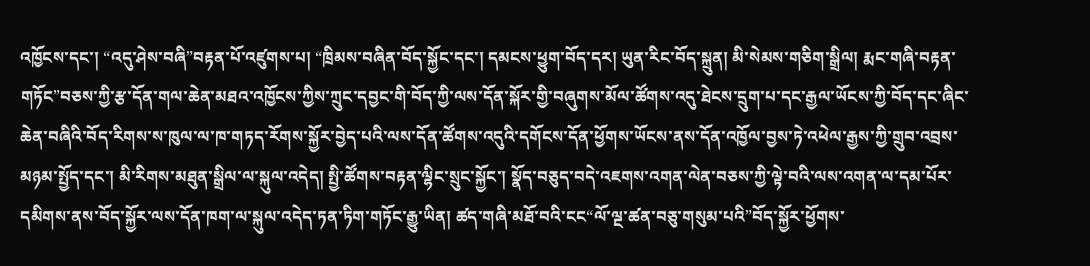འཁྱོངས་དང་། “འདུ་ཤེས་བཞི”བརྟན་པོ་འཛུགས་པ། “ཁྲིམས་བཞིན་བོད་སྐྱོང་དང་། དམངས་ཕྱུག་བོད་དར། ཡུན་རིང་བོད་སྐྲུན། མི་སེམས་གཅིག་སྒྲིལ། རྨང་གཞི་བརྟན་གཏོང”བཅས་ཀྱི་རྩ་དོན་གལ་ཆེན་མཐའ་འཁྱོངས་ཀྱིས་ཀྲུང་དབྱང་གི་བོད་ཀྱི་ལས་དོན་སྐོར་གྱི་བཞུགས་མོལ་ཚོགས་འདུ་ཐེངས་དྲུག་པ་དང་རྒྱལ་ཡོངས་ཀྱི་བོད་དང་ཞིང་ཆེན་བཞིའི་བོད་རིགས་ས་ཁུལ་ལ་ཁ་གཏད་རོགས་སྐྱོར་བྱེད་པའི་ལས་དོན་ཚོགས་འདུའི་དགོངས་དོན་ཕྱོགས་ཡོངས་ནས་དོན་འཁྱོལ་བྱས་ཏེ་འཕེལ་རྒྱས་ཀྱི་གྲུབ་འབྲས་མཉམ་སྤྱོད་དང་། མི་རིགས་མཐུན་སྒྲིལ་ལ་སྐུལ་འདེད། སྤྱི་ཚོགས་བརྟན་ལྷིང་སྲུང་སྐྱོང་། སྣོད་བཅུད་བདེ་འཇགས་འགན་ལེན་བཅས་ཀྱི་ལྟེ་བའི་ལས་འགན་ལ་དམ་པོར་དམིགས་ནས་བོད་སྐྱོར་ལས་དོན་ཁག་ལ་སྐུལ་འདེད་ཏན་ཏིག་གཏོང་རྒྱུ་ཡིན། ཚད་གཞི་མཐོ་བའི་ངང“ལོ་ལྔ་ཚན་བཅུ་གསུམ་པའི”བོད་སྐྱོར་ཕྱོགས་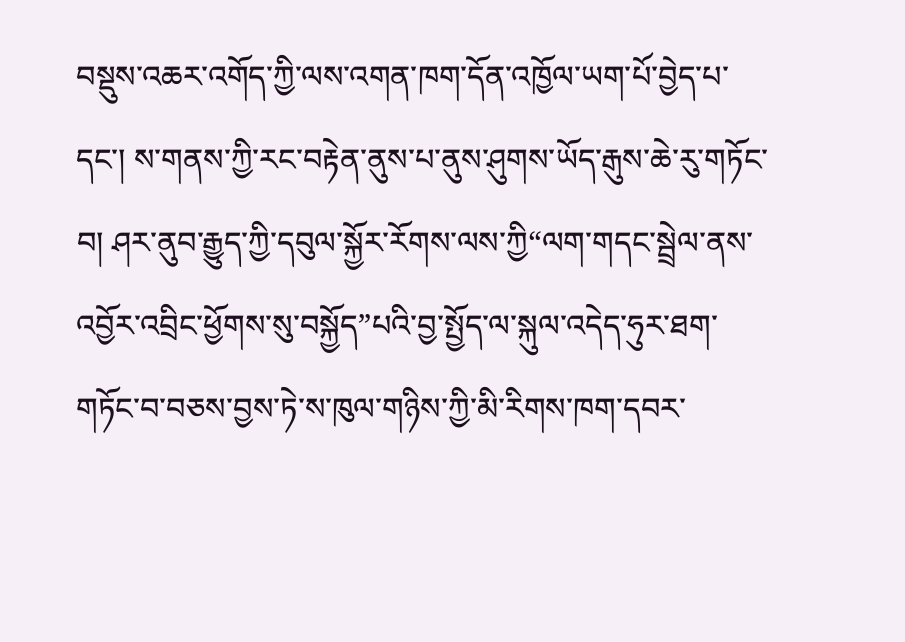བསྡུས་འཆར་འགོད་ཀྱི་ལས་འགན་ཁག་དོན་འཁྱོལ་ཡག་པོ་བྱེད་པ་དང་། ས་གནས་ཀྱི་རང་བརྟེན་ནུས་པ་ནུས་ཤུགས་ཡོད་རྒུས་ཆེ་རུ་གཏོང་བ། ཤར་ནུབ་རྒྱུད་ཀྱི་དབུལ་སྐྱོར་རོགས་ལས་ཀྱི“ལག་གདང་སྦྲེལ་ནས་འབྱོར་འབྲིང་ཕྱོགས་སུ་བསྐྱོད”པའི་བྱ་སྤྱོད་ལ་སྐུལ་འདེད་ཧུར་ཐག་གཏོང་བ་བཅས་བྱས་ཏེ་ས་ཁུལ་གཉིས་ཀྱི་མི་རིགས་ཁག་དབར་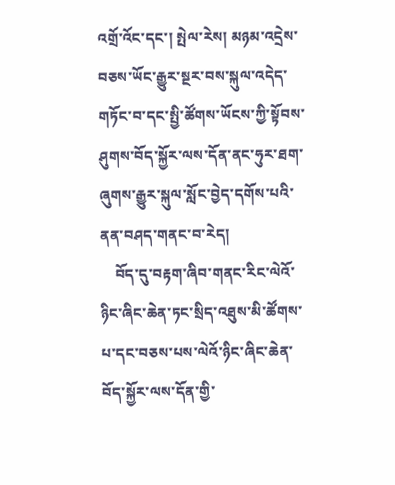འགྲོ་འོང་དང་། སྤེལ་རེས། མཉམ་འདྲེས་བཅས་ཡོང་རྒྱུར་སྔར་བས་སྐུལ་འདེད་གཏོང་བ་དང་སྤྱི་ཚོགས་ཡོངས་ཀྱི་སྟོབས་ཤུགས་བོད་སྐྱོར་ལས་དོན་ནང་ཧུར་ཐག་ཞུགས་རྒྱུར་སྐུལ་སློང་བྱེད་དགོས་པའི་ནན་བཤད་གནང་བ་རེད།
    བོད་དུ་བརྟག་ཞིབ་གནང་རིང་ལེའོ་ཉིང་ཞིང་ཆེན་ཏང་སྲིད་འཐུས་མི་ཚོགས་པ་དང་བཅས་པས་ལེའོ་ཉིང་ཞིང་ཆེན་བོད་སྐྱོར་ལས་དོན་གྱི་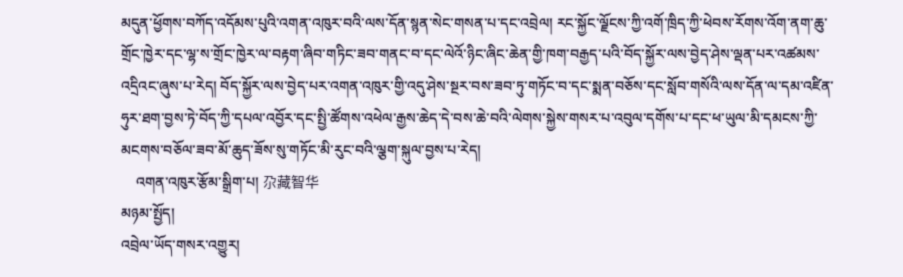མདུན་ཕྱོགས་བཀོད་འདོམས་པུའི་འགན་འཁུར་བའི་ལས་དོན་སྙན་སེང་གསན་པ་དང་འབྲེལ། རང་སྐྱོང་ལྗོངས་ཀྱི་འགོ་ཁྲིད་ཀྱི་ཕེབས་རོགས་འོག་ནག་ཆུ་གྲོང་ཁྱེར་དང་ལྷ་ས་གྲོང་ཁྱེར་ལ་བརྟག་ཞིབ་གཏིང་ཟབ་གནང་བ་དང་ལེའོ་ཉིང་ཞིང་ཆེན་གྱི་ཁག་བརྒྱད་པའི་བོད་སྐྱོར་ལས་བྱེད་ཤེས་ལྡན་པར་འཚམས་འདྲིའང་ཞུས་པ་རེད། བོད་སྐྱོར་ལས་བྱེད་པར་འགན་འཁུར་གྱི་འདུ་ཤེས་སྔར་བས་ཟབ་ཏུ་གཏོང་བ་དང་སྨན་བཅོས་དང་སློབ་གསོའི་ལས་དོན་ལ་དམ་འཛིན་ཧུར་ཐག་བྱས་ཏེ་བོད་ཀྱི་དཔལ་འབྱོར་དང་སྤྱི་ཚོགས་འཕེལ་རྒྱས་ཆེད་དེ་བས་ཆེ་བའི་ལེགས་སྐྱེས་གསར་པ་འབུལ་དགོས་པ་དང་ཕ་ཡུལ་མི་དམངས་ཀྱི་མངགས་བཅོལ་ཟབ་མོ་ཆུད་ཟོས་སུ་གཏོང་མི་རུང་བའི་ལྕག་སྐུལ་བྱས་པ་རེད།
    འགན་འཁུར་རྩོམ་སྒྲིག་པ། 尕藏智华
མཉམ་སྤྱོད།
འབྲེལ་ཡོད་གསར་འགྱུར།